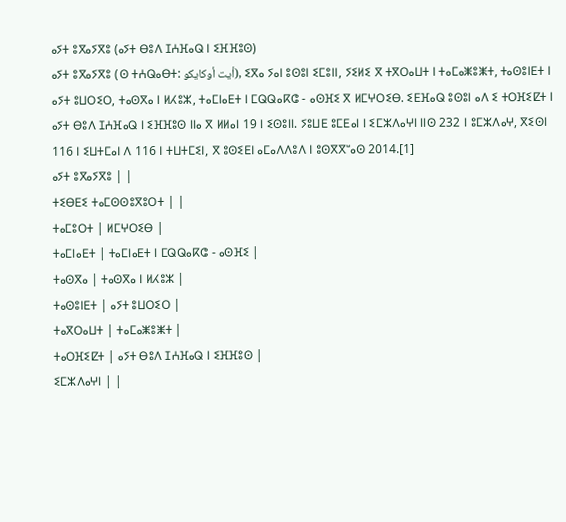ⴰⵢⵜ ⵓⴳⴰⵢⴳⵓ (ⴰⵢⵜ ⴱⵓⴷ ⵊⵄⴼⴰⵕ ⵏ ⵉⴼⴼⵓⵙ)
ⴰⵢⵜ ⵓⴳⴰⵢⴳⵓ (ⵙ ⵜⵄⵕⴰⴱⵜ: أيت أوكايكو), ⵉⴳⴰ ⵢⴰⵏ ⵓⵙⵓⵏ ⵉⵎⵓⵏⵏ, ⵢⵉⵍⵉ ⴳ ⵜⴳⵔⴰⵡⵜ ⵏ ⵜⴰⵎⴰⵥⵓⵥⵜ, ⵜⴰⵙⵓⵏⴹⵜ ⵏ ⴰⵢⵜ ⵓⵡⵔⵉⵔ, ⵜⴰⵙⴳⴰ ⵏ ⵍⵃⵓⵣ, ⵜⴰⵎⵏⴰⴹⵜ ⵏ ⵎⵕⵕⴰⴽⵛ - ⴰⵙⴼⵉ ⴳ ⵍⵎⵖⵔⵉⴱ. ⵉⴹⴼⴰⵕ ⵓⵙⵓⵏ ⴰⴷ ⵉ ⵜⵔⴼⵉⵇⵜ ⵏ ⴰⵢⵜ ⴱⵓⴷ ⵊⵄⴼⴰⵕ ⵏ ⵉⴼⴼⵓⵙ ⵏⵏⴰ ⴳ ⵍⵍⴰⵏ 19 ⵏ ⵉⵙⵓⵏⵏ. ⵢⵓⵡⴹ ⵓⵎⴹⴰⵏ ⵏ ⵉⵎⵣⴷⴰⵖⵏ ⵏⵏⵙ 232 ⵏ ⵓⵎⵣⴷⴰⵖ, ⴳⵉⵙⵏ 116 ⵏ ⵉⵡⵜⵎⴰⵏ ⴷ 116 ⵏ ⵜⵡⵜⵎⵉⵏ, ⴳ ⵓⵙⵉⴹⵏ ⴰⵎⴰⴷⴷⵓⴷ ⵏ ⵓⵙⴳⴳⵯⴰⵙ 2014.[1]
ⴰⵢⵜ ⵓⴳⴰⵢⴳⵓ | |
ⵜⵉⴱⴹⵉ ⵜⴰⵎⵙⵙⵓⴳⵓⵔⵜ | |
ⵜⴰⵎⵓⵔⵜ | ⵍⵎⵖⵔⵉⴱ |
ⵜⴰⵎⵏⴰⴹⵜ | ⵜⴰⵎⵏⴰⴹⵜ ⵏ ⵎⵕⵕⴰⴽⵛ - ⴰⵙⴼⵉ |
ⵜⴰⵙⴳⴰ | ⵜⴰⵙⴳⴰ ⵏ ⵍⵃⵓⵣ |
ⵜⴰⵙⵓⵏⴹⵜ | ⴰⵢⵜ ⵓⵡⵔⵉⵔ |
ⵜⴰⴳⵔⴰⵡⵜ | ⵜⴰⵎⴰⵥⵓⵥⵜ |
ⵜⴰⵔⴼⵉⵇⵜ | ⴰⵢⵜ ⴱⵓⴷ ⵊⵄⴼⴰⵕ ⵏ ⵉⴼⴼⵓⵙ |
ⵉⵎⵣⴷⴰⵖⵏ | |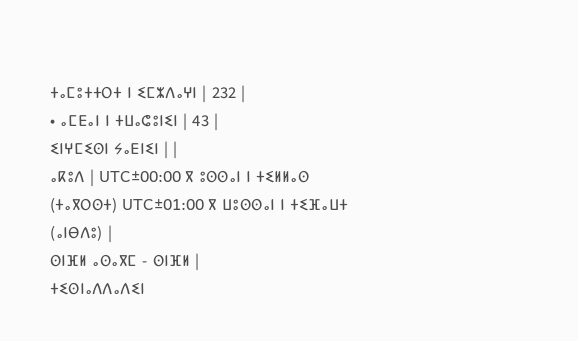ⵜⴰⵎⵓⵜⵜⵔⵜ ⵏ ⵉⵎⵣⴷⴰⵖⵏ | 232 |
• ⴰⵎⴹⴰⵏ ⵏ ⵜⵡⴰⵛⵓⵏⵉⵏ | 43 |
ⵉⵏⵖⵎⵉⵙⵏ ⵢⴰⴹⵏⵉⵏ | |
ⴰⴽⵓⴷ | UTC±00:00 ⴳ ⵓⵙⵙⴰⵏ ⵏ ⵜⵉⵍⵍⴰⵙ (ⵜⴰⴳⵔⵙⵜ) UTC±01:00 ⴳ ⵡⵓⵙⵙⴰⵏ ⵏ ⵜⵉⴼⴰⵡⵜ (ⴰⵏⴱⴷⵓ) |
ⵙⵏⴼⵍ ⴰⵙⴰⴳⵎ - ⵙⵏⴼⵍ |
ⵜⵉⵙⵏⴰⴷⴷⴰⴷⵉⵏ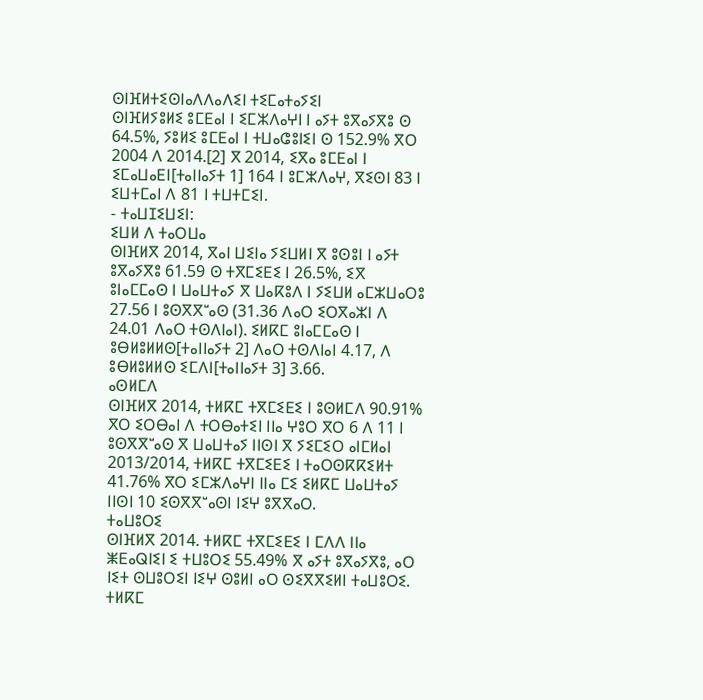ⵙⵏⴼⵍⵜⵉⵙⵏⴰⴷⴷⴰⴷⵉⵏ ⵜⵉⵎⴰⵜⴰⵢⵉⵏ
ⵙⵏⴼⵍⵢⵓⵍⵉ ⵓⵎⴹⴰⵏ ⵏ ⵉⵎⵣⴷⴰⵖⵏ ⵏ ⴰⵢⵜ ⵓⴳⴰⵢⴳⵓ ⵙ 64.5%, ⵢⵓⵍⵉ ⵓⵎⴹⴰⵏ ⵏ ⵜⵡⴰⵛⵓⵏⵉⵏ ⵙ 152.9% ⴳⵔ 2004 ⴷ 2014.[2] ⴳ 2014, ⵉⴳⴰ ⵓⵎⴹⴰⵏ ⵏ ⵉⵎⴰⵡⴰⴹⵏ[ⵜⴰⵏⵏⴰⵢⵜ 1] 164 ⵏ ⵓⵎⵣⴷⴰⵖ, ⴳⵉⵙⵏ 83 ⵏ ⵉⵡⵜⵎⴰⵏ ⴷ 81 ⵏ ⵜⵡⵜⵎⵉⵏ.
- ⵜⴰⵡⵊⵉⵡⵉⵏ:
ⵉⵡⵍ ⴷ ⵜⴰⵔⵡⴰ
ⵙⵏⴼⵍⴳ 2014, ⴳⴰⵏ ⵡⵉⵏⴰ ⵢⵉⵡⵍⵏ ⴳ ⵓⵙⵓⵏ ⵏ ⴰⵢⵜ ⵓⴳⴰⵢⴳⵓ 61.59 ⵙ ⵜⴳⵎⵉⴹⵉ ⵏ 26.5%, ⵉⴳ ⵓⵏⴰⵎⵎⴰⵙ ⵏ ⵡⴰⵡⵜⴰⵢ ⴳ ⵡⴰⴽⵓⴷ ⵏ ⵢⵉⵡⵍ ⴰⵎⵣⵡⴰⵔⵓ 27.56 ⵏ ⵓⵙⴳⴳⵯⴰⵙ (31.36 ⴷⴰⵔ ⵉⵔⴳⴰⵣⵏ ⴷ 24.01 ⴷⴰⵔ ⵜⵙⴷⵏⴰⵏ). ⵉⵍⴽⵎ ⵓⵏⴰⵎⵎⴰⵙ ⵏ ⵓⴱⵍⵓⵍⵍⵙ[ⵜⴰⵏⵏⴰⵢⵜ 2] ⴷⴰⵔ ⵜⵙⴷⵏⴰⵏ 4.17, ⴷ ⵓⴱⵍⵓⵍⵍⵙ ⵉⵎⴷⵏ[ⵜⴰⵏⵏⴰⵢⵜ 3] 3.66.
ⴰⵙⵍⵎⴷ
ⵙⵏⴼⵍⴳ 2014, ⵜⵍⴽⵎ ⵜⴳⵎⵉⴹⵉ ⵏ ⵓⵙⵍⵎⴷ 90.91% ⴳⵔ ⵉⵔⴱⴰⵏ ⴷ ⵜⵔⴱⴰⵜⵉⵏ ⵏⵏⴰ ⵖⵓⵔ ⴳⵔ 6 ⴷ 11 ⵏ ⵓⵙⴳⴳⵯⴰⵙ ⴳ ⵡⴰⵡⵜⴰⵢ ⵏⵏⵙⵏ ⴳ ⵢⵉⵎⵉⵔ ⴰⵏⵎⵍⴰⵏ 2013/2014, ⵜⵍⴽⵎ ⵜⴳⵎⵉⴹⵉ ⵏ ⵜⴰⵔⵙⴽⴽⵉⵍⵜ 41.76% ⴳⵔ ⵉⵎⵣⴷⴰⵖⵏ ⵏⵏⴰ ⵎⵉ ⵉⵍⴽⵎ ⵡⴰⵡⵜⴰⵢ ⵏⵏⵙⵏ 10 ⵉⵙⴳⴳⵯⴰⵙⵏ ⵏⵉⵖ ⵓⴳⴳⴰⵔ.
ⵜⴰⵡⵓⵔⵉ
ⵙⵏⴼⵍⴳ 2014. ⵜⵍⴽⵎ ⵜⴳⵎⵉⴹⵉ ⵏ ⵎⴷⴷ ⵏⵏⴰ ⵥⴹⴰⵕⵏⵉⵏ ⵉ ⵜⵡⵓⵔⵉ 55.49% ⴳ ⴰⵢⵜ ⵓⴳⴰⵢⴳⵓ, ⴰⵔ ⵏⵉⵜ ⵙⵡⵓⵔⵉⵏ ⵏⵉⵖ ⵙⵓⵍⵏ ⴰⵔ ⵙⵉⴳⴳⵉⵍⵏ ⵜⴰⵡⵓⵔⵉ. ⵜⵍⴽⵎ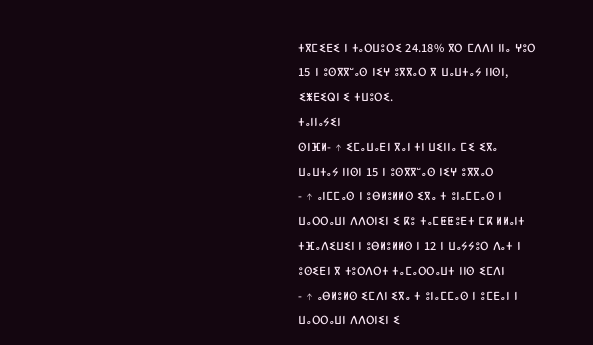ⵜⴳⵎⵉⴹⵉ ⵏ ⵜⴰⵔⵡⵓⵔⵉ 24.18% ⴳⵔ ⵎⴷⴷⵏ ⵏⵏⴰ ⵖⵓⵔ 15 ⵏ ⵓⵙⴳⴳⵯⴰⵙ ⵏⵉⵖ ⵓⴳⴳⴰⵔ ⴳ ⵡⴰⵡⵜⴰⵢ ⵏⵏⵙⵏ, ⵉⵥⴹⵉⵕⵏ ⵉ ⵜⵡⵓⵔⵉ.
ⵜⴰⵏⵏⴰⵢⵉⵏ
ⵙⵏⴼⵍ- ↑ ⵉⵎⴰⵡⴰⴹⵏ ⴳⴰⵏ ⵜⵏ ⵡⵉⵏⵏⴰ ⵎⵉ ⵉⴳⴰ ⵡⴰⵡⵜⴰⵢ ⵏⵏⵙⵏ 15 ⵏ ⵓⵙⴳⴳⵯⴰⵙ ⵏⵉⵖ ⵓⴳⴳⴰⵔ
- ↑ ⴰⵏⵎⵎⴰⵙ ⵏ ⵓⴱⵍⵓⵍⵍⵙ ⵉⴳⴰ ⵜ ⵓⵏⴰⵎⵎⴰⵙ ⵏ ⵡⴰⵔⵔⴰⵡⵏ ⴷⴷⵔⵏⵉⵏ ⵉ ⴽⵓ ⵜⴰⵎⵟⵟⵓⴹⵜ ⵎⴽ ⵍⵍⴰⵏⵜ ⵜⴼⴰⴷⵉⵡⵉⵏ ⵏ ⵓⴱⵍⵓⵍⵍⵙ ⵏ 12 ⵏ ⵡⴰⵢⵢⵓⵔ ⴷⴰⵜ ⵏ ⵓⵙⵉⴹⵏ ⴳ ⵜⵓⵔⴷⵔⵜ ⵜⴰⵎⴰⵔⵔⴰⵡⵜ ⵏⵏⵙ ⵉⵎⴷⵏ
- ↑ ⴰⴱⵍⵓⵍⵙ ⵉⵎⴷⵏ ⵉⴳⴰ ⵜ ⵓⵏⴰⵎⵎⴰⵙ ⵏ ⵓⵎⴹⴰⵏ ⵏ ⵡⴰⵔⵔⴰⵡⵏ ⴷⴷⵔⵏⵉⵏ ⵉ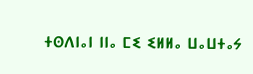ⵜⵙⴷⵏⴰⵏ ⵏⵏⴰ ⵎⵉ ⵉⵍⵍⴰ ⵡⴰⵡⵜⴰⵢ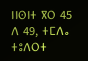ⵏⵏⵙⵏⵜ ⴳⵔ 45 ⴷ 49, ⵜⵎⴷⴰ ⵜⵓⴷⵔⵜ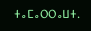ⵜⴰⵎⴰⵔⵔⴰⵡⵜ.